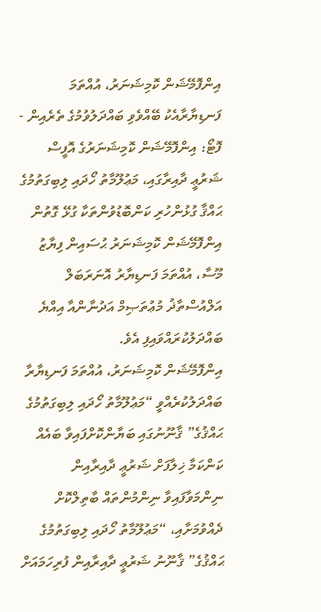އިންފޮމޭޝަން ކޮމިޝަނަރު، އުއްތަމަ ފަނޑިޔާރާއެކު ބޭއްވެވި ބައްދަލުވުމުގެ ތެރެއިން - ފޮޓޯ: އިންފޮމޭޝަން ކޮމިޝަނަރުގެ އޮފީސް
ޝަރުޢީ ދާއިރާގައި، މަޢުލޫމާތު ހޯދައި ލިބިގަތުމުގެ ޙައްޤާ ގުޅުންހުރި ކަންބޮޑުވުންތަކާ ގުޅޭ ގޮތުން އިންފޮމޭޝަން ކޮމިޝަނަރު ޙުސައިން ފިޔާޒު މޫސާ، އުއްތަމަ ފަނޑިޔާރު އޮނަރަބަލް އަލްއުސްތާޛު މުޢުތަޞިމް އަދުނާންއާ އިއްޔެ ބައްދަލުކުރައްވައިފި އެވެ.
އިންފޮމޭޝަން ކޮމިޝަނަރު، އުއްތަމަ ފަނޑިޔާރާ ބައްދަލުކުރެއްވީ “މަޢުލޫމާތު ހޯދައި ލިބިގަތުމުގެ ޙައްޤުގެ” ޤާނޫނުގައި ބަޔާންކޮށްފައިވާ ބައެއް ކަންކަމާ ޚިލާފަށް ޝަރުޢީ ދާއިރާއިން ނިންމަވާފައިވާ ނިންމުންތައް ބާތިލްކޮށް ދެއްވުމަށާއި، “މަޢުލޫމާތު ހޯދައި ލިބިގަތުމުގެ ޙައްޤުގެ” ޤާނޫނު ޝަރުޢީ ދާއިރާއިން ފުރިހަމައަށް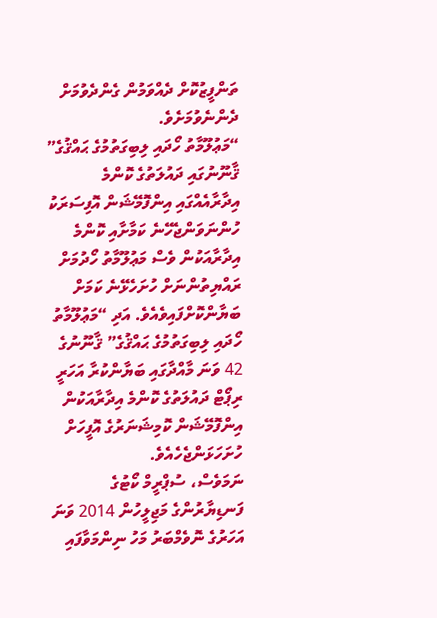ތަންފީޒުކޮށް ދެއްވަމުން ގެންދެވުމަށް ދެންނެވުމަށެވެ.
“މަޢުލޫމާތު ހޯދައި ލިބިގަތުމުގެ ޙައްޤުގެ” ޤާނޫނުގައި ދައުލަތުގެ ކޮންމެ އިދާރާއެއްގައި އިންފޮމޭޝަން އޮފިސަރަކު ހުންނަވަންޖެހޭނެ ކަމާށާއި ކޮންމެ އިދާރާއަކުން ވެސް މަޢުލޫމާތު ހޯދުމަށް ރައްޔިތުންނަށް ހުށަހެޅޭނެ ކަމަށް ބަޔާންކޮށްފައިވެއެވެ. އަދި “މަޢުލޫމާތު ހޯދައި ލިބިގަތުމުގެ ޙައްޤުގެ” ޤާނޫނުގެ 42 ވަނަ މާއްދާގައި ބަޔާންކުރާ އަހަރީ ރިޕޯޓް ދައުލަތުގެ ކޮންމެ އިދާރާއަކުން އިންފޮމޭޝަން ކޮމިޝަނަރުގެ އޮފީހަށް ހުށަހަޅަންޖެހެއެވެ.
ނަމަވެސް، ސުޕްރީމް ކޯޓުގެ ފަނޑިޔާރުންގެ މަޖިލީހުން 2014 ވަނަ އަހަރުގެ ނޮވެމްބަރު މަހު ނިންމަވާފައި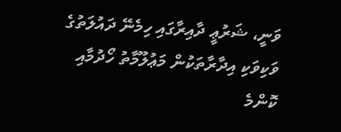ވަނީ، ޝަރުޢީ ދާއިރާގައި ހިމެނޭ ދައުލަތުގެ ވަކިވަކި އިދާރާތަކުން މަޢުލޫމާތު ހޯދުމާއި ކޮންމެ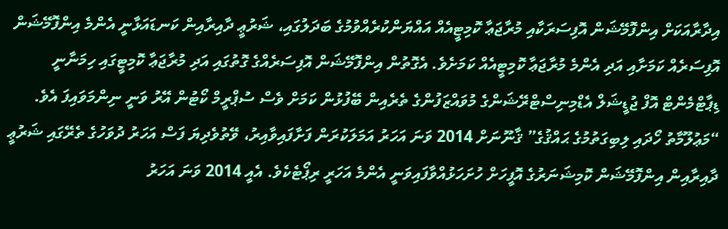އިދާރާއަކަށް އިންފޮމޭޝަން އޮފިސަރަކާއި މުރާޖަޢާ ކޮމިޓީއެއް އައްޔަންކުރެއްވުމުގެ ބަދަލުގައި، ޝަރުޢީ ދާއިރާއިން ކަނޑައަޅާނީ އެންމެ އިންފޮމޭޝަން އޮފިސަރެއް ކަމަށާއި އަދި އެންމެ މުރާޖަޢާ ކޮމިޓީއެއް ކަމަށެވެ. އެގޮތުން އިންފޮމޭޝަން އޮފިސަރެއްގެ ގޮތުގައި އަދި މުރާޖަޢާ ކޮމިޓީގައި ހިމަނާނީ ޑިޕާޓްމެންޓް އޮފް ޖުޑީޝަލް އެޑްމިނިސްޓްރޭޝަންގެ މުވައްޒަފުންގެ ތެރެއިން ބޭފުޅުން ކަމަށް ވެސް ސުޕްރީމް ކޯޓުން އޭރު ވަނީ ނިންމަވައިފަ އެވެ.
“މަޢުލޫމާތު ހޯދައި ލިބިގަތުމުގެ ޙައްޤުގެ” ޤާނޫނަށް 2014 ވަނަ އަހަރު އަމަލަކުރަން ފަށާފައިވާއިރު، ވޭތުވެދިޔަ ފަސް އަހަރު ދުވަހުގެ ތެރޭގައި ޝަރުޢީ ދާއިރާއިން އިންފޮމޭޝަން ކޮމިޝަނަރުގެ އޮފީހަށް ހުށަހަޅުއްވާފައިވަނީ އެންމެ އަހަރީ ރިޕޯޓެކެވެ. އެއީ 2014 ވަނަ އަހަރު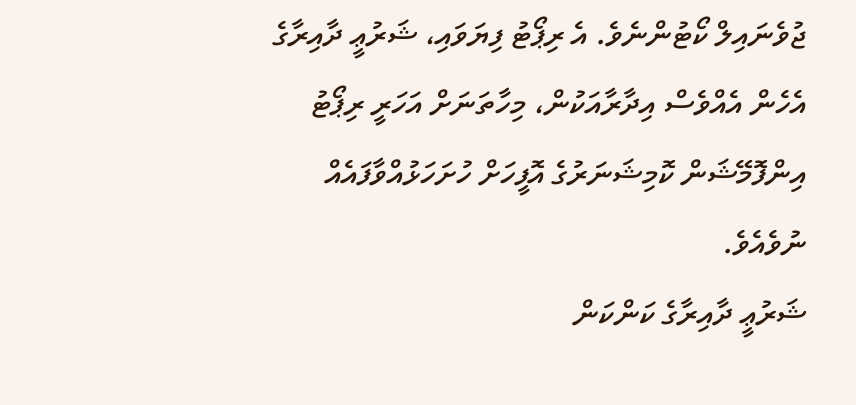ޖުވެނައިލް ކޯޓުންނެވެ. އެ ރިޕޯޓު ފިޔަވައި، ޝަރުޢީ ދާއިރާގެ އެހެން އެއްވެސް އިދާރާއަކުން، މިހާތަނަށް އަހަރީ ރިޕޯޓު އިންފޮމޭޝަން ކޮމިޝަނަރުގެ އޮފީހަށް ހުށަހަޅުއްވާފައެއް ނުވެއެވެ.
ޝަރުޢީ ދާއިރާގެ ކަންކަން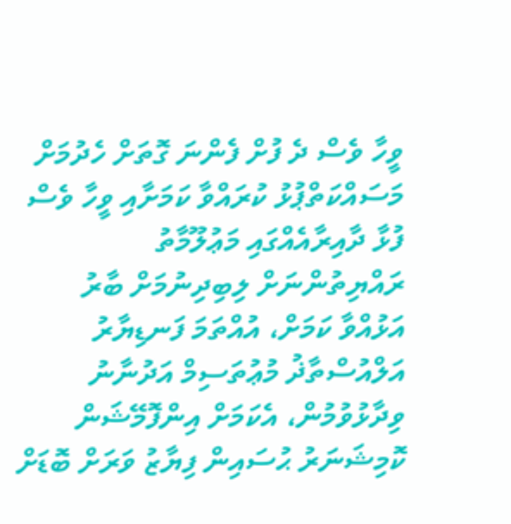ވީހާ ވެސް ދެ ފުށް ފެންނަ ގޮތަށް ހެދުމަށް މަސައްކަތްޕުޅު ކުރައްވާ ކަމަށާއި ވީހާ ވެސް ފުޅާ ދާއިރާއެއްގައި މަޢުލޫމާތު ރައްޔިތުންނަށް ލިބިދިނުމަށް ބާރު އަޅުއްވާ ކަމަށް، އުއްތަމަ ފަނޑިޔާރު އަލްއުސްތާޛު މުޢުތަސިމް އަދުނާނު ވިދާޅުވުމުން، އެކަމަށް އިންފޮމޭޝަން ކޮމިޝަނަރު ޙުސައިން ފިޔާޒު ވަރަށް ބޮޑަށް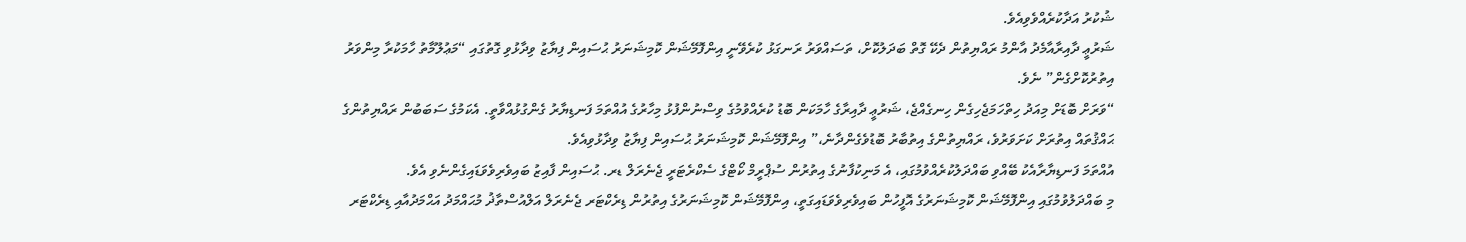ޝުކުރު އަދާކުރެއްވެވިއެވެ.
ޝަރުޢީ ދާއިރާއާމެދު އާންމު ރައްޔިތުން ދެކޭ ގޮތް ބަދަލުކޮށް، ތަސައްވަރު ރަނގަޅު ކުރެވޭނީ އިންފޮމޭޝަން ކޮމިޝަނަރު ޙުސައިން ފިޔާޒު ވިދާޅުވި ގޮތުގައި “މަޢުލޫމާތު ހާމަކުރާ މިންވަރު އިތުރުކޮށްގެން” ނެވެ.
“ވަރަށް ބޮޑަށް މިއަދު ހިތްހަމަޖެހިގެން ހިނގެއްޖެ، ޝަރުޢީ ދާއިރާގެ ހާމަކަން ބޮޑު ކުރެއްވުމުގެ ވިސްނުންފުޅު މިހާރުގެ އުއްތަމަ ފަނޑިޔާރު ގެންގުޅުއްވާތީ. އެކަމުގެ ސަބަބުން ރައްޔިތުންގެ ޙައްޤުތައް އިތުރަށް ކަށަވަރުވެ، ރައްޔިތުންގެ އިތުބާރު ބޮޑުވެގެންދާނެ،” އިންފޮމޭޝަން ކޮމިޝަނަރު ޙުސައިން ފިޔާޒު ވިދާޅުވިއެވެ.
އުއްތަމަ ފަނޑިޔާރާއެކު ބޭއްވި ބައްދަލުކުރެއްވުމުގައި، އެ މަނިކުފާނުގެ އިތުރުން ސުޕްރީމް ކޯޓްގެ ސެކްރެޓަރީ ޖެނެރަލް ޑރ. ޙުސައިން ފާއިޒު ބައިވެރިވެވަޑައިގެންނެވި އެވެ.
މި ބައްދަލުވުމުގައި އިންފޮމޭޝަން ކޮމިޝަނަރުގެ އޮފީހުން ބައިވެރިވެވަޑައިގަތީ، އިންފޮމޭޝަން ކޮމިޝަނަރުގެ އިތުރުން ޑިރެކްޓަރ ޖެނެރަލް އަލްއުސްތާޛު މުޙައްމަދު އަޙްމަދުއާއި ޑިރެކްޓަރ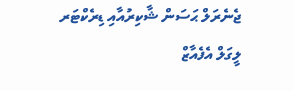ޖެނެރަލް ޙަސަން ޝާކިރުއާއި ޑިރެކްޓަރ ލީގަލް އެފެއާޒް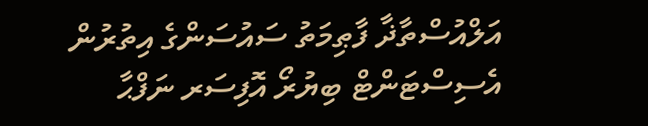އަލްއުސްތާޛާ ފާޠިމަތު ސައުސަންގެ އިތުރުން އެސިސްޓަންޓް ބިޔުރޯ އޮފިސަރ ނަފްޙާ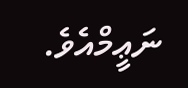ނަޢީމްއެވެ.